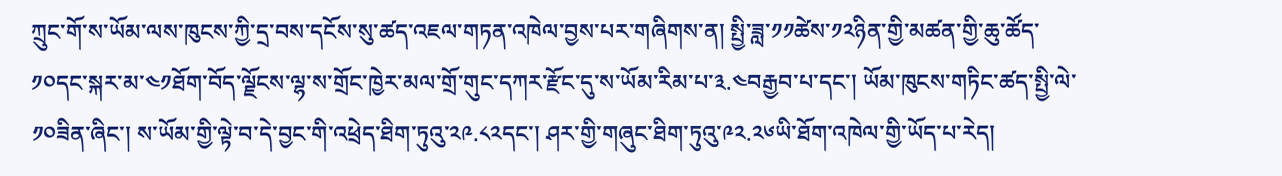ཀྲུང་གོ་ས་ཡོམ་ལས་ཁུངས་ཀྱི་དྲ་བས་དངོས་སུ་ཚད་འཇལ་གཏན་འཁེལ་བྱས་པར་གཞིགས་ན། སྤྱི་ཟླ་༡༡ཚེས་༡༢ཉིན་གྱི་མཚན་གྱི་ཆུ་ཚོད་༡༠དང་སྐར་མ་༤༡ཐོག་བོད་ལྗོངས་ལྷ་ས་གྲོང་ཁྱེར་མལ་གྲོ་གུང་དཀར་རྫོང་དུ་ས་ཡོམ་རིམ་པ་༣.༤བརྒྱབ་པ་དང་། ཡོམ་ཁུངས་གཏིང་ཚད་སྤྱི་ལེ་༡༠ཟིན་ཞིང་། ས་ཡོམ་གྱི་ལྟེ་བ་དེ་བྱང་གི་འཕྲེད་ཐིག་ཏུའུ་༢༩.༨༢དང་། ཤར་གྱི་གཞུང་ཐིག་ཏུའུ་༩༢.༢༦ཡི་ཐོག་འཁེལ་གྱི་ཡོད་པ་རེད།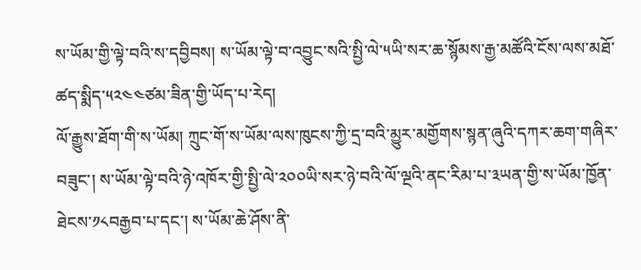ས་ཡོམ་གྱི་ལྟེ་བའི་ས་དབྱིབས། ས་ཡོམ་ལྟེ་བ་འབྱུང་སའི་སྤྱི་ལེ་༥ཡི་སར་ཆ་སྙོམས་རྒྱ་མཚོའི་ངོས་ལས་མཐོ་ཚད་སྨིད་༥༢༤༤ཙམ་ཟིན་གྱི་ཡོད་པ་རེད།
ལོ་རྒྱུས་ཐོག་གི་ས་ཡོམ། ཀྲུང་གོ་ས་ཡོམ་ལས་ཁུངས་ཀྱི་དྲ་བའི་མྱུར་མགྱོགས་སྙན་ཞུའི་དཀར་ཆག་གཞིར་བཟུང་། ས་ཡོམ་ལྟེ་བའི་ཉེ་འཁོར་གྱི་སྤྱི་ལེ་༢༠༠ཡི་སར་ཉེ་བའི་ལོ་ལྔའི་ནང་རིམ་པ་༣ཡན་གྱི་ས་ཡོམ་ཁྱོན་ཐེངས་༡༨བརྒྱབ་པ་དང་། ས་ཡོམ་ཆེ་ཤོས་ནི་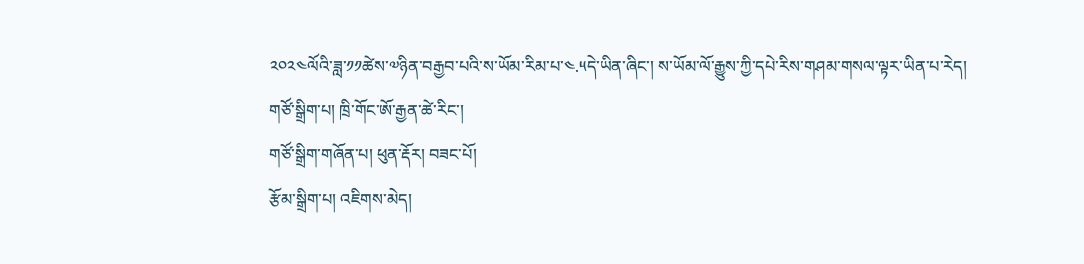༢༠༢༤ལོའི་ཟླ་༡༡ཚེས་༧ཉིན་བརྒྱབ་པའི་ས་ཡོམ་རིམ་པ་༤.༥དེ་ཡིན་ཞིང་། ས་ཡོམ་ལོ་རྒྱུས་ཀྱི་དཔེ་རིས་གཤམ་གསལ་ལྟར་ཡིན་པ་རེད།
གཙོ་སྒྲིག་པ། ཁྲི་གོང་ཨོ་རྒྱན་ཚེ་རིང་།
གཙོ་སྒྲིག་གཞོན་པ། ཕུན་རྡོར། བཟང་པོ།
རྩོམ་སྒྲིག་པ། འཇིགས་མེད།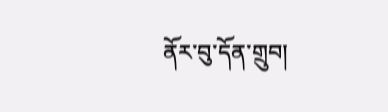ནོར་བུ་དོན་གྲུབ།